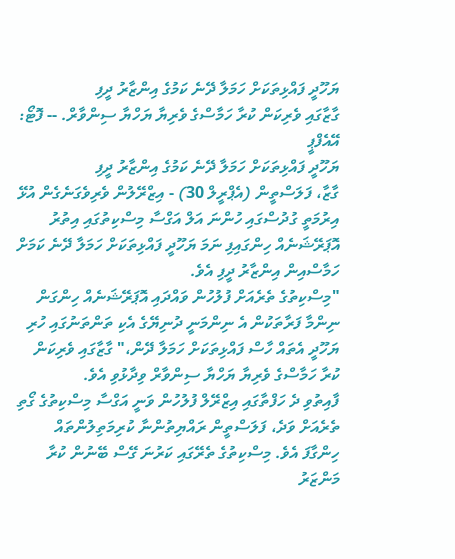ޔަހޫދީ ފައްޅިތަކަށް ހަމަލާ ދޭނެ ކަމުގެ އިންޒާރު ދީފި
ގާޒާގައި ވެރިކަން ކުރާ ހަމާސްގެ ވެރިޔާ ޔަހްޔާ ސިންވާރް. -- ފޮޓޯ: އޭއެފްޕީ
ޔަހޫދީ ފައްޅިތަކަށް ހަމަލާ ދޭނެ ކަމުގެ އިންޒާރު ދީފި
ގާޒާ، ފަލަސްތީން (އެޕްރީލް 30) - އިޒްރޭލުން ވެރިވެގަނެގެން އުޅޭ އިރުމަތީ ގުދުސްގައި ހުންނަ އަލް އަގްސާ މިސްކިތުގައި އިތުރު އޮޕަރޭޝަނެއް ހިންގައިފި ނަމަ ޔަހޫދީ ފައްޅިތަކަށް ހަމަލާ ދޭނެ ކަމަށް ހަމާސްއިން އިންޒާރު ދީފި އެވެ.
"މިސްކިތުގެ ތެރެއަށް ފުލުހުން ވައްދައި އޮޕަރޭޝަނެއް ހިންގަން ނިންމާ ފަރާތަކުން އެ ނިންމަނީ ދުނިޔޭގެ އެކި ތަންތަނުގައި ހުރި ޔަހޫދީ އެތައް ހާސް ފައްޅިތަކަށް ހަމަލާ ދޭން،" ގާޒާގައި ވެރިކަން ކުރާ ހަމާސްގެ ވެރިޔާ ޔަހްޔާ ސިންވާރް ވިދާޅުވި އެވެ.
ފާއިތުވި ދެ ހަފްތާގައި އިޒްރޭލް ފުލުހުން ވަނީ އަގްސާ މިސްކިތުގެ ގޯތި ތެރެއަށް ވަދެ، ފަލަސްތީން ރައްޔިތުންނާ ކުރިމަތިލުންތައް ހިންގާފަ އެވެ. މިސްކިތުގެ ތެރޭގައި ކަރުނަ ގޭސް ބޭނުން ކުރާ މަންޒަރު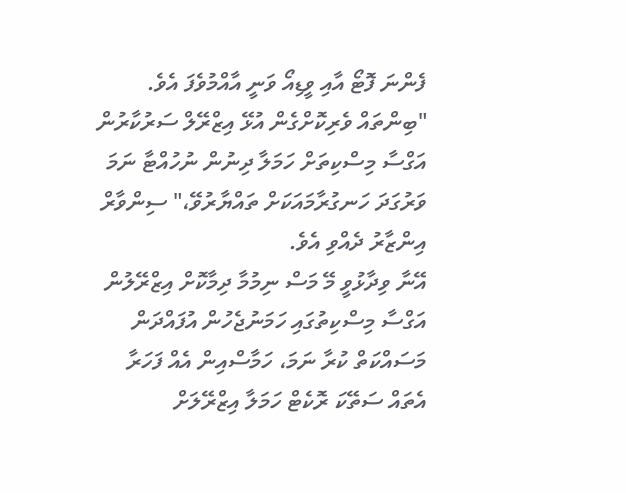ފެންނަ ފޮޓޯ އާއި ވީޑިއޯ ވަނީ އާއްމުވެފަ އެވެ.
"ބިންތައް ވެރިކޮށްގެން އުޅޭ އިޒްރޭލް ސަރުކާރުން އަގްސާ މިސްކިތަށް ހަމަލާ ދިނުން ނުހުއްޓާ ނަމަ ވަރުގަދަ ހަނގުރާމައަކަށް ތައްޔާރުވޭ،" ސިންވާރް އިންޒާރު ދެއްވި އެވެ.
އޭނާ ވިދާޅުވީ މޭ މަސް ނިމުމާ ދިމާކޮށް އިޒްރޭލުން އަގްސާ މިސްކިތުގައި ހަމަނުޖެހުން އުފައްދަން މަސައްކަތް ކުރާ ނަމަ، ހަމާސްއިން އެއް ފަހަރާ އެތައް ސަތޭކަ ރޮކެޓް ހަމަލާ އިޒްރޭލަށް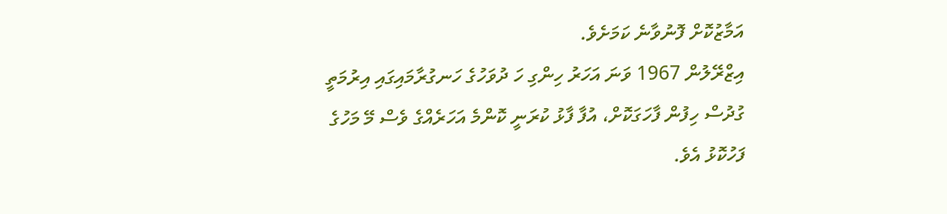އަމާޒުކޮށް ފޮނުވާނެ ކަމަށެވެ.
އިޒްރޭލުން 1967 ވަނަ އަހަރު ހިންގި ހަ ދުވަހުގެ ހަނގުރާމައިގައި އިރުމަތީ ގުދުސް ހިފުން ފާހަގަކޮށް، އުފާ ފާޅު ކުރަނީ ކޮންމެ އަހަރެއްގެ ވެސް މޭ މަހުގެ ފަހުކޮޅު އެވެ.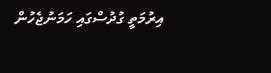އިރުމަތީ ގުދުސްގައި ހަމަނުޖެހުން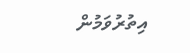އިތުރުވަމުން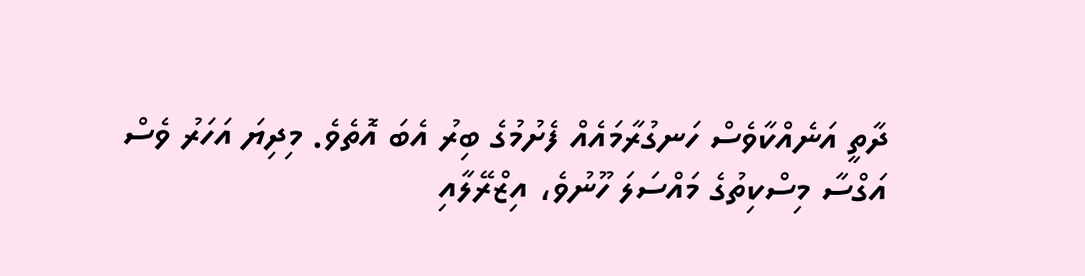ދާތީ އަނެއްކާވެސް ހަނގުރާމައެއް ފެށުމުގެ ބިރު އެބަ އޮތެވެ. މިދިޔަ އަހަރު ވެސް އަގްސާ މިސްކިތުގެ މައްސަލަ ހޫނުވެ، އިޒްރޭލާއި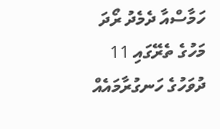ހަމާސްއާ ދެމެދު ރޯދަ މަހުގެ ތެރޭގައި 11 ދުވަހުގެ ހަނގުރާމައެއް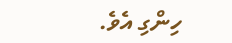ހިންގި އެވެ.